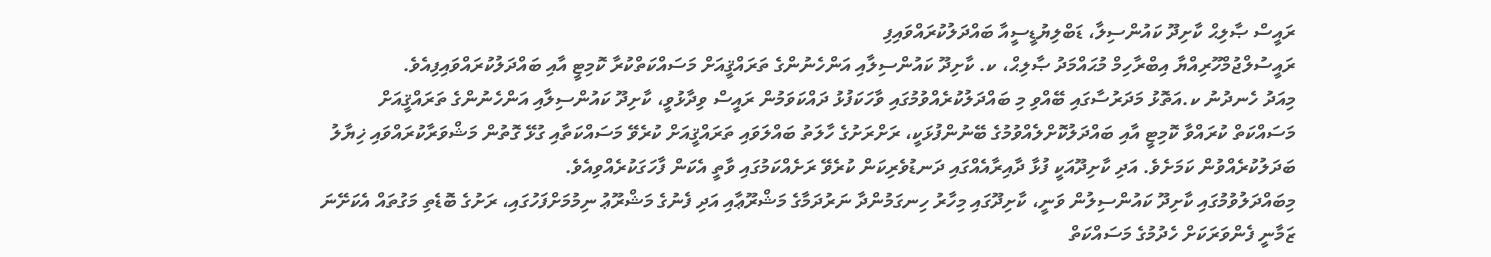ރައީސް ޞާލިޙް ކާށިދޫ ކައުންސިލާ، ޑަބްލިޔުޑީސީއާ ބައްދަލުކުރައްވައިފި
ރައީސުލްޖުމްހޫރިއްޔާ އިބްރާހިމް މުޙައްމަދު ޞާލިޙް، ކ. ކާށިދޫ ކައުންސިލާއި އަންހެނުންގެ ތަރައްޤީއަށް މަސައްކަތްކުރާ ކޮމިޓީ އާއި ބައްދަލުކުރައްވައިފިއެވެ.
މިއަދު ހެނދުނު ކ.އަތޮޅު މަދަރުސާގައި ބޭއްވި މި ބައްދަލުކުރެއްވުމުގައި ވާހަކަފުޅު ދައްކަވަމުން ރައީސް ވިދާޅުވީ، ކާށިދޫ ކައުންސިލާއި އަންހެނުންގެ ތަރައްޤީއަށް މަސައްކަތް ކުރައްވާ ކޮމިޓީ އާއި ބައްދަލުކޮށްލެއްވުމުގެ ބޭނުންފުޅަކީ، ރަށްރަށުގެ ހާލަތު ބައްލަވައި ތަރައްޤީއަށް ކުރެވޭ މަސައްކަތާއި ގުޅޭ ގޮތުން މަޝްވަރާކުރައްވައި ޚިޔާލު ބަދަލުކުރެއްވުން ކަމަށެވެ. އަދި ކާށިދޫއަކީ ފުޅާ ދާއިރާއެއްގައި ދަނޑުވެރިކަން ކުރެވޭ ރަށެއްކަމުގައި ވާތީ އެކަން ފާހަގަކުރެއްވިއެވެ.
މިބައްދަލުވުމުގައި ކާށިދޫ ކައުންސިލުން ވަނީ، ކާށިދޫގައި މިހާރު ހިނގަމުންދާ ނަރުދަމާގެ މަޝްރޫޢާއި އަދި ފެނުގެ މަޝްރޫޢު ނިމުމަށްފަހުގައި، ރަށުގެ ބޮޑެތި މަގުތައް އެކަށޭނަ ޒަމާނީ ފެންވަރަކަށް ހެދުމުގެ މަސައްކަތް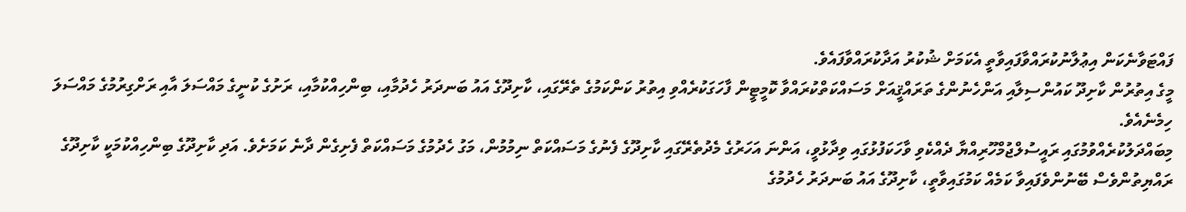ފައްޓަވާނެކަން އިޢުލާނުކުރައްވާފައިވާތީ އެކަމަށް ޝުކުރު އަދާކުރައްވާފައެވެ.
މީގެ އިތުރުން ކާށިދޫ ކައުންސިލާއި އަންހެނުންގެ ތަރައްޤީއަށް މަސައްކަތްކުރައްވާ ކޮމީޓީން ފާހަގަކުރެއްވި އިތުރު ކަންކަމުގެ ތެރޭގައި، ކާށިދޫގެ އައު ބަނދަރު ހެދުމާއި، ބިންހިއްކުމާއި، ރަށުގެ ކުނީގެ މައްސަލަ އާއި ރަށްގިރުމުގެ މައްސަލަ ހިމެނެއެވެ.
މިބައްދަލުކުރެއްވުމުގައި ރައީސުލްޖުމްހޫރިއްޔާ ދެއްކެވި ވާހަކަފުޅުގައި ވިދާޅުވީ، އަންނަ އަހަރުގެ މެދުތެރޭގައި ކާށިދޫގެ ފެނުގެ މަސައްކަތް ނިމުމުން، މަގު ހެދުމުގެ މަސައްކަތް ފެށިގެން ދާނެ ކަމަށެވެ. އަދި ކާށިދޫގެ ބިންހިއްކުމަކީ ކާށިދޫގެ ރައްޔިތުންވެސް ބޭނުންވެފައިވާ ކަމެއް ކަމުގައިވާތީ، ކާށިދޫގެ އައު ބަނދަރު ހެދުމުގެ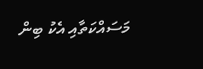މަސައްކަތާއި އެކު ބިން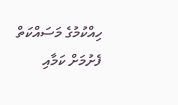ހިއްކުމުގެ މަސައްކަތް ފެށުމަށް ކަމާއި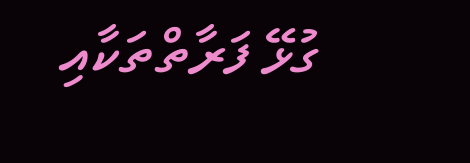ގުޅޭ ފަރާތްތަކާއި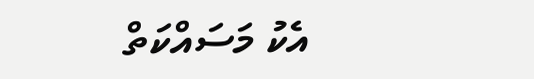އެކު މަސައްކަތް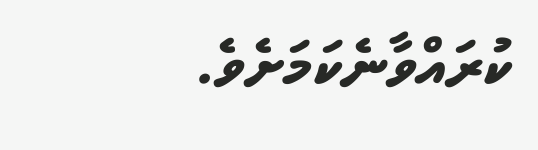ކުރައްވާނެކަމަށެވެ.